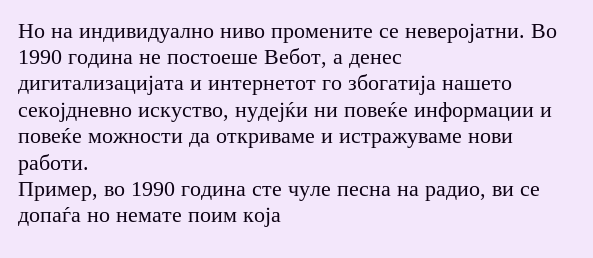Но на индивидуално ниво промените се неверојатни. Во 1990 година не постоеше Вебот, а денес дигитализацијата и интернетот го збогатија нашето секојдневно искуство, нудејќи ни повеќе информации и повеќе можности да откриваме и истражуваме нови работи.
Пример, во 1990 година сте чуле песна на радио, ви се допаѓа но немате поим која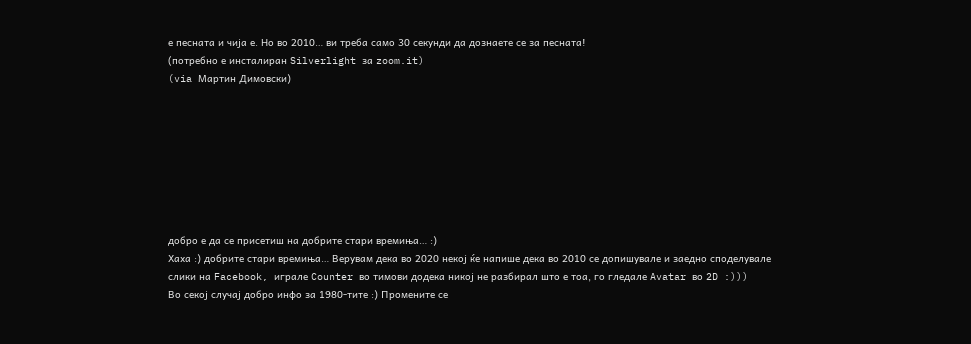е песната и чија е. Но во 2010… ви треба само 30 секунди да дознаете се за песната!
(потребно е инсталиран Silverlight за zoom.it)
(via Мартин Димовски)








добро е да се присетиш на добрите стари времиња… :)
Хаха :) добрите стари времиња… Верувам дека во 2020 некој ќе напише дека во 2010 се допишувале и заедно споделувале слики на Facebook, играле Counter во тимови додека никој не разбирал што е тоа, го гледале Avatar во 2D :)))
Во секој случај добро инфо за 1980-тите :) Промените се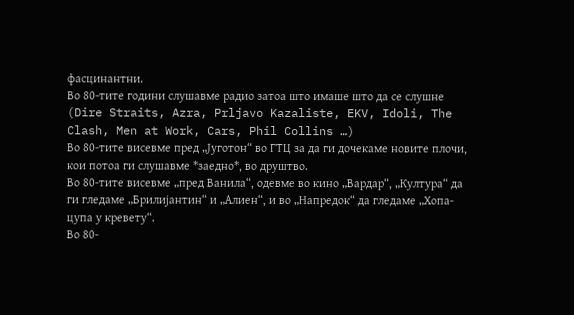фасцинантни.
Во 80-тите години слушавме радио затоа што имаше што да се слушне (Dire Straits, Azra, Prljavo Kazaliste, EKV, Idoli, The Clash, Men at Work, Cars, Phil Collins …)
Во 80-тите висевме пред „Југотон“ во ГТЦ за да ги дочекаме новите плочи, кои потоа ги слушавме *заедно*, во друштво.
Во 80-тите висевме „пред Ванила“, одевме во кино „Вардар“, „Култура“ да ги гледаме „Брилијантин“ и „Алиен“, и во „Напредок“ да гледаме „Хопа-цупа у кревету“.
Во 80-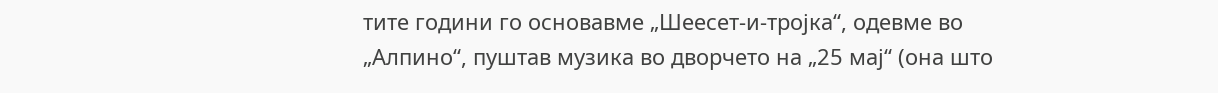тите години го основавме „Шеесет-и-тројка“, одевме во „Алпино“, пуштав музика во дворчето на „25 мај“ (она што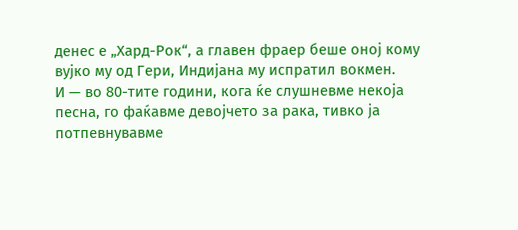денес е „Хард-Рок“, а главен фраер беше оној кому вујко му од Гери, Индијана му испратил вокмен.
И — во 80-тите години, кога ќе слушневме некоја песна, го фаќавме девојчето за рака, тивко ја потпевнувавме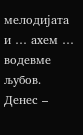мелодијата и … ахем … водевме љубов.
Денес –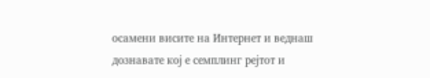осамени висите на Интернет и веднаш дознавате кој е семплинг рејтот и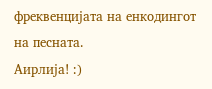фреквенцијата на енкодингот на песната.
Аирлија! :)